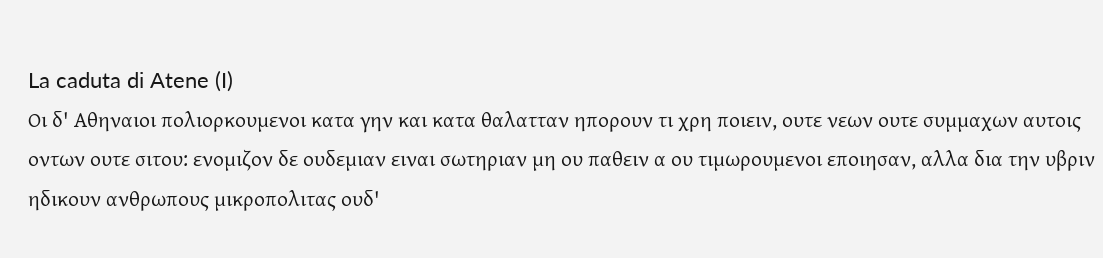La caduta di Atene (I)
Οι δ' Αθηναιοι πολιορκουμενοι κατα γην και κατα θαλατταν ηπορουν τι χρη ποιειν, ουτε νεων ουτε συμμαχων αυτοις οντων ουτε σιτου: ενομιζον δε ουδεμιαν ειναι σωτηριαν μη ου παθειν α ου τιμωρουμενοι εποιησαν, αλλα δια την υβριν ηδικουν ανθρωπους μικροπολιτας ουδ'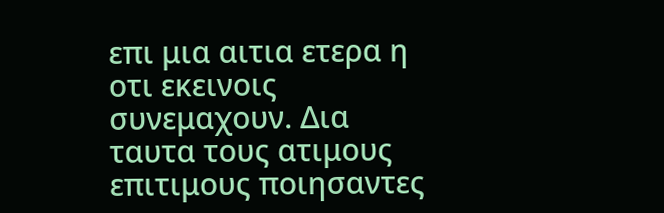επι μια αιτια ετερα η οτι εκεινοις συνεμαχουν. Δια ταυτα τους ατιμους επιτιμους ποιησαντες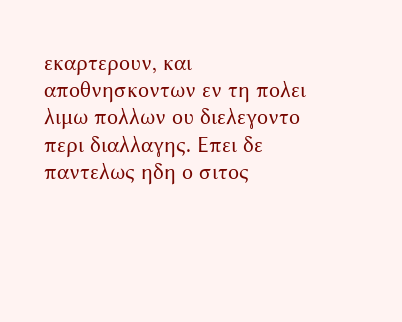εκαρτερουν, και αποθνησκοντων εν τη πολει λιμω πολλων ου διελεγοντο περι διαλλαγης. Επει δε παντελως ηδη ο σιτος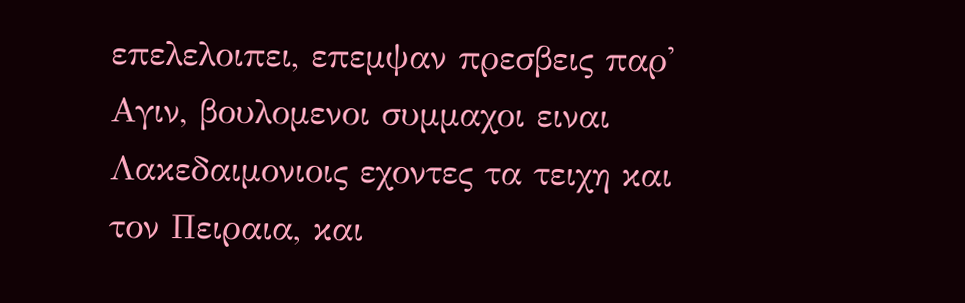επελελοιπει, επεμψαν πρεσβεις παρ' Αγιν, βουλομενοι συμμαχοι ειναι Λακεδαιμονιοις εχοντες τα τειχη και τον Πειραια, και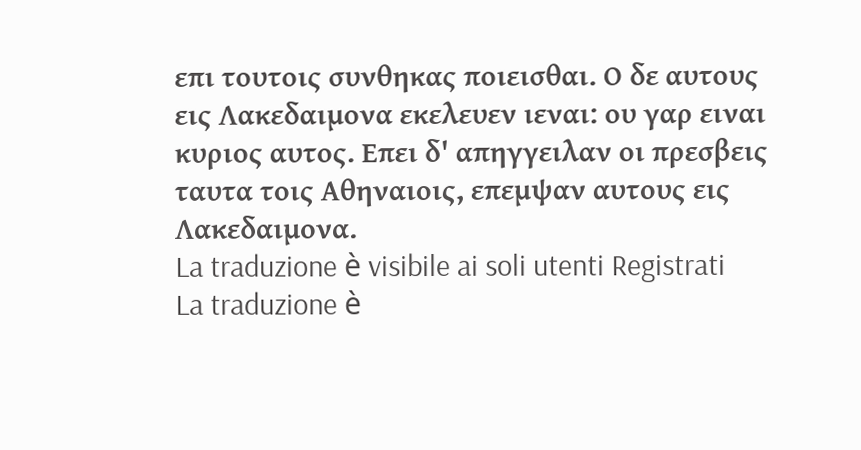επι τουτοις συνθηκας ποιεισθαι. Ο δε αυτους εις Λακεδαιμονα εκελευεν ιεναι: ου γαρ ειναι κυριος αυτος. Επει δ' απηγγειλαν οι πρεσβεις ταυτα τοις Αθηναιοις, επεμψαν αυτους εις Λακεδαιμονα.
La traduzione è visibile ai soli utenti Registrati
La traduzione è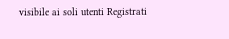visibile ai soli utenti Registrati